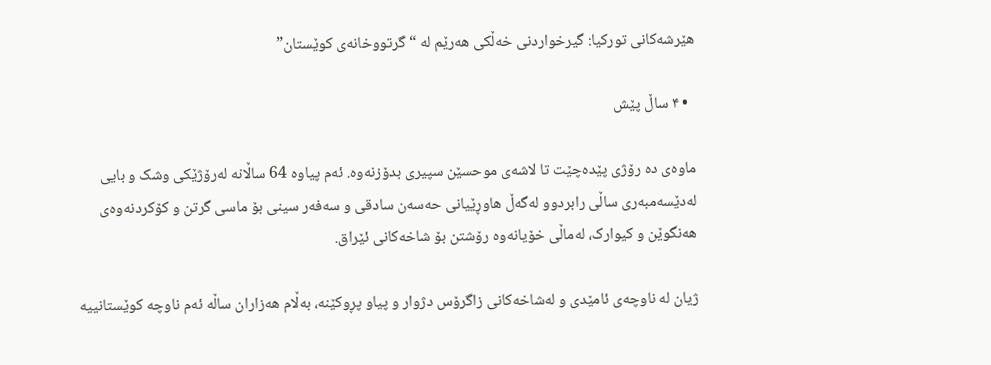هێرشەکانی تورکیا: گیرخواردنی خەڵکی هەرێم لە “گرتووخانەی کوێستان”

  • ۴ ساڵ پێش

ماوەی دە رۆژی پێدەچێت تا لاشەی موحسێن سپیری بدۆزنەوە. ئەم پیاوە 64 ساڵانە لەرۆژێکی وشک و بایی لەدێسەمبەری ساڵی رابردوو لەگەڵ هاوڕێیانی حەسەن سادقی و سەفەر سینی بۆ ماسی گرتن و کۆکردنەوەی هەنگوێن و کیوارک، لەماڵی خۆیانەوە رۆشتن بۆ شاخەکانی ئێراق.

ژیان لە ناوچەی ئامێدی و لەشاخەکانی زاگرۆس دژوار و پیاو پڕوکێنە، بەڵام هەزاران ساڵە ئەم ناوچە کوێستانییە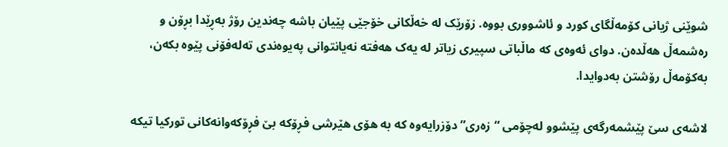شوێنی ژیانی کۆمەڵگای کورد و ئاشووری بووە. زۆرێک لە خەڵکانی خۆجێی پێیان باشە چەندین رۆژ بەڕێدا بڕۆن و رەشمەڵ هەڵدەن. دوای ئەوەی کە ماڵباتی سپیری زیاتر لە یەک هەفتە نەیانتوانی پەیوەندی تەلەفۆنی پێوە بکەن، بەکۆمەڵ رۆشتن بەدوایدا.

لاشەی سێ پێشمەرگەی پێشوو لەچۆمی “زەری” دۆزرایەوە کە بە هۆی هێرشی فڕۆکە بێ فڕۆکەوانەکانی تورکیا تیکە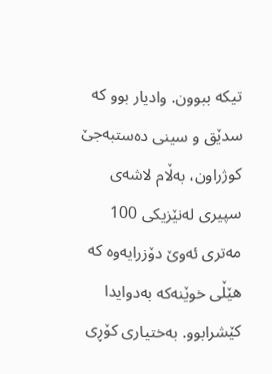تیکە ببوون. وادیار بوو کە سدێق و سینی دەستبەجێ کوژراون، بەڵام لاشەی سپیری لەنێزیکی 100 مەتری ئەوێ دۆزرایەوە کە هێڵی خوێنەکە بەدوایدا کێشرابوو. بەختیاری کۆڕی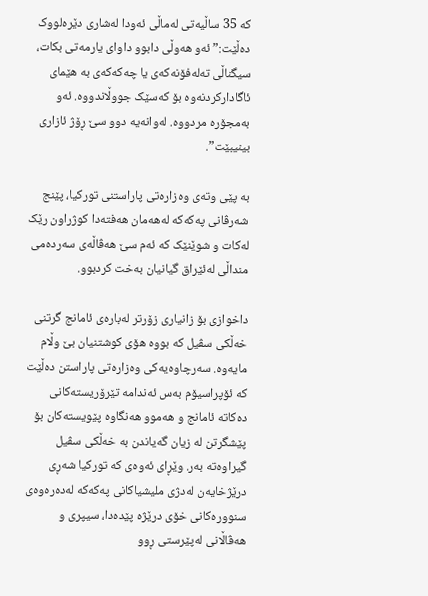کە 35 ساڵیەتی لەماڵی ئەودا لەشاری دێرەلووک دەڵێت:” ئەو هەوڵی دابوو داوای یارمەتی بکات، سیگناڵی تەلەفۆنەکەی یا چەکەکەی بە هێمای ئاگادارکردنەوە بۆ کەسێک جووڵاندووە. ئەو بەمجۆرە مردووە. لەوانەیە دوو سێ ڕۆژ ئازاری بینیبێت”.

بە پێی وتەی وەزارەتی پاراستنی تورکیا، پێنج شەرڤانی پەکەکە لەهەمان هەفتەدا کوژراون رێک لەکات و شوێنێک کە ئەم سێ هەڤاڵەی سەردەمی منداڵی لەئێراق گیانیان بەخت کردبوو.

داخوازی بۆ زانیاری زۆرتر لەبارەی ئامانج گرتنی خەڵکی سڤیل کە بووە هۆی کوشتنیان بێ وڵام مایەوە. سەرچاوەیەکی وەزارەتی پاراستن دەڵێت کە ئۆپراسیۆم بەس ئەندامە تێرۆریستەکانی دەکاتە ئامانج و هەموو هەنگاوە پێویستەکان بۆ پێشگرتن لە زیان گەیاندن بە خەڵکی سڤیل گیراوەتە بەر. وێڕای ئەوەی کە تورکیا شەڕی درێژخایەن لەدژی ملیشیاکانی پەکەکە لەدەرەوەی سنوورەکانی خۆی درێژە پێدەدا، سیپری و هەڤاڵانی لەپێرستی ڕوو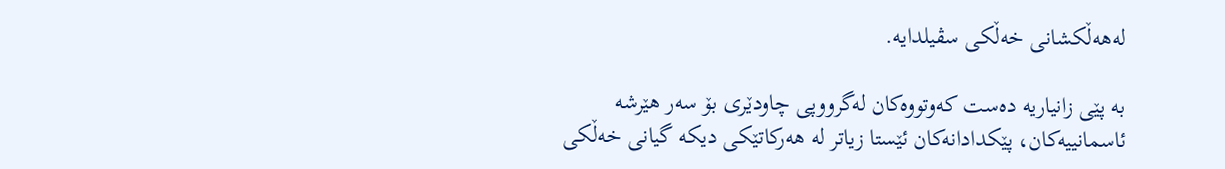لەهەڵکشانی خەڵکی سڤیلدایە.

بە پێی زانیاریە دەست کەوتووەکان لەگرووپی چاودێری بۆ سەر هێرشە ئاسمانییەکان، پێکدادانەکان ئێستا زیاتر لە هەرکاتێکی دیکە گیانی خەڵکی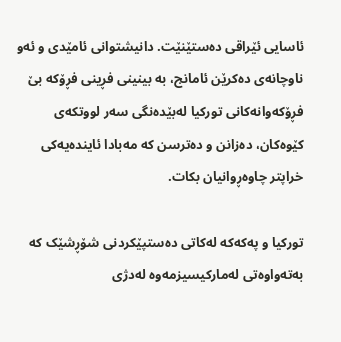ئاسایی ئێراقی دەستێنێت. دانیشتوانی ئامێدی و ئەو ناوچانەی دەکرێن ئامانج، بە بینینی فڕینی فڕۆکە بێ فڕۆکەوانەکانی تورکیا لەبێدەنگی سەر لووتکەی کێوەکان، دەزانن و دەترسن کە مەبادا ئایندەیەکی خراپتر چاوەڕوانیان بکات.

تورکیا و پەکەکە لەکاتی دەستپێکردنی شۆڕشێک کە بەتەواوەتی لەمارکیسیزمەوە لەدژی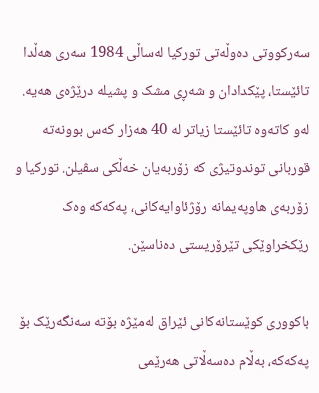سەرکووتی دەوڵەتی تورکیا لەساڵی 1984 سەری هەڵدا تائێستا، پێکدادان و شەڕی مشک و پشیلە درێژەی هەیە. لەو کاتەوە تائێستا زیاتر لە 40 هەزار کەس بوونەتە قوربانی توندوتیژی کە زۆربەیان خەڵکی سڤیلن. تورکیا و زۆربەی هاوپەیمانە رۆژئاوایەکانی، پەکەکە وەک رێکخراوێکی تێرۆریستی دەناسێن.

باکووری کوێستانەکانی ئێراق لەمێژە بۆتە سەنگەرێک بۆ پەکەکە، بەڵام دەسەڵاتی هەرێمی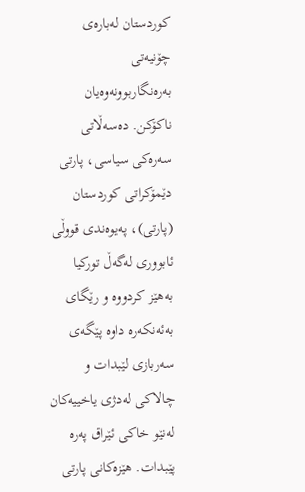کوردستان لەبارەی چۆنیەتی بەرەنگاربوونەوەیان ناکۆکن. دەسەڵاتی سەرەکی سیاسی، پارتی دێمۆکراتی کوردستان (پارتی)، پەیوەندی قووڵی ئابووری لەگەڵ تورکیا بەهێز کردووە و رێگای بەئەنکەرە داوە پێگەی سەربازی لێبدات و چالاکی لەدژی یاخییەکان لەنێو خاکی ئێراق پەرە پێبدات. هێزەکانی پارتی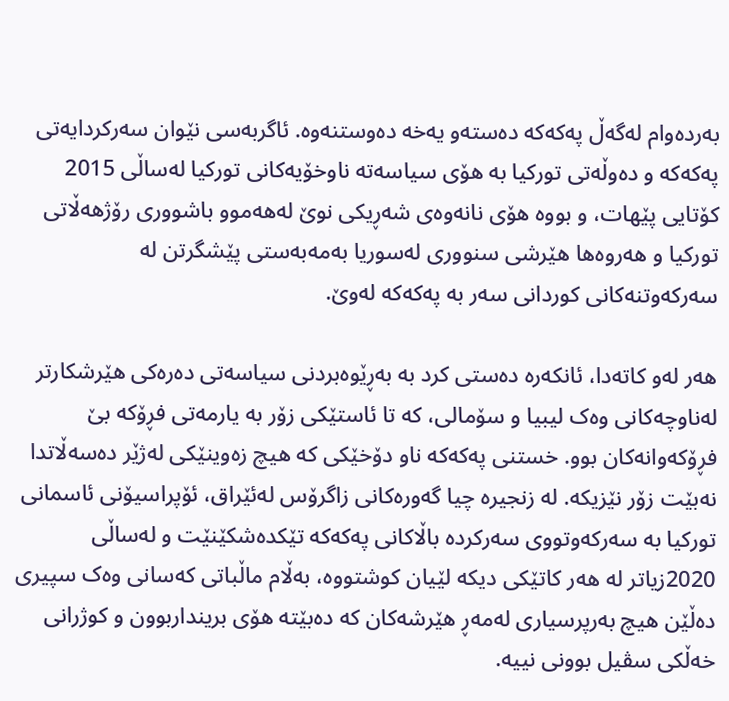بەردەوام لەگەڵ پەکەکە دەستەو یەخە دەوستنەوە. ئاگربەسی نێوان سەرکردایەتی پەکەکە و دەوڵەتی تورکیا بە هۆی سیاسەتە ناوخۆیەکانی تورکیا لەساڵی 2015 کۆتایی پێهات، و بووە هۆی نانەوەی شەڕیکی نوێ لەهەموو باشووری رۆژهەڵاتی تورکیا و هەروەها هێرشی سنووری لەسوریا بەمەبەستی پێشگرتن لە سەرکەوتنەکانی کوردانی سەر بە پەکەکە لەوێ.

هەر لەو کاتەدا، ئانکەرە دەستی کرد بە بەڕێوەبردنی سیاسەتی دەرەکی هێرشکارتر لەناوچەکانی وەک لیبیا و سۆمالی، کە تا ئاستێکی زۆر بە یارمەتی فڕۆکە بێ فڕۆکەوانەکان بوو. خستنی پەکەکە ناو دۆخێکی کە هیچ زەوینێکی لەژێر دەسەڵاتدا نەبێت زۆر نێزیکە. لە زنجیرە چیا گەورەکانی زاگرۆس لەئێراق، ئۆپراسیۆنی ئاسمانی تورکیا بە سەرکەوتووی سەرکردە باڵاکانی پەکەکە تێکدەشکێنێت و لەساڵی 2020زیاتر لە هەر کاتێکی دیکە لێیان کوشتووە، بەڵام ماڵباتی کەسانی وەک سپیری دەڵێن هیچ بەرپرسیاری لەمەڕ هێرشەکان کە دەبێتە هۆی برینداربوون و کوژرانی خەڵکی سڤیل بوونی نییە.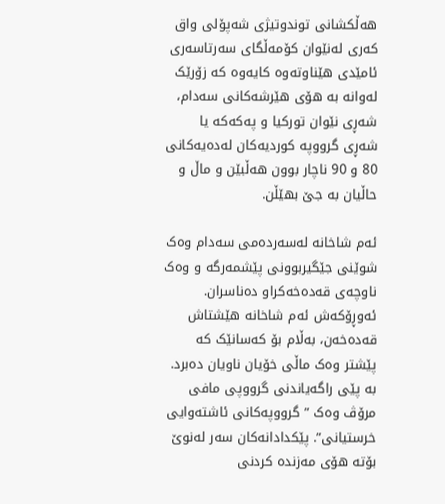هەڵکشانی توندوتیژی شەپۆلی واق کەری لەنێوان کۆمەڵگای سەرتاسەری ئامێدی هێناوتەوە کایەوە کە زۆرێک لەوانە بە هۆی هێرشەکانی سەدام، شەڕی نێوان تورکیا و پەکەکە یا شەڕی گرووپە کوردیەکان لەدەیەکانی 80 و 90 ناچار بوون هەڵبێن و ماڵ و حاڵیان بە جێ بهێڵن.

ئەم شاخانە لەسەردەمی سەدام وەک شوێنی جێگیربوونی پێشمەرگە و وەک ناوچەی قەدەخەکراو دەناسران. ئەوڕۆکەش ئەم شاخانە هێشتاش قەدەخەن، بەڵام بۆ کەسانێک کە پێشتر وەک ماڵی خۆیان ناویان دەبرد. بە پێی راگەیاندنی گرووپی مافی مرۆڤ وەک ” گرووپەکانی ئاشتەوایی خرستیانی”. پێکدادانەکان سەر لەنوێ بۆتە هۆی مەزندە کردنی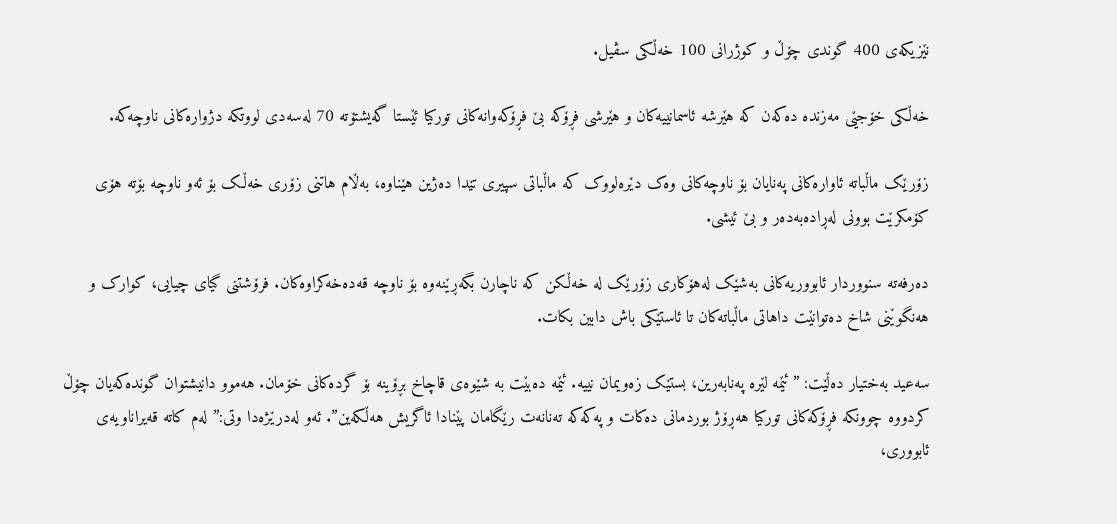نێزیکەی 400 گوندی چۆڵ و کوژرانی 100 خەڵکی سڤیل.

خەڵکی خۆجێی مەزندە دەکەن کە هێرشە ئاسمانییەکان و هێرشی فڕۆکە بێ فڕۆکەوانەکانی تورکیا ئێستا گەیشتۆتە 70 لەسەدی لووتکە دژوارەکانی ناوچەکە.

زۆرێک ماڵباتە ئاوارەکانی پەنایان بۆ ناوچەکانی وەک دێرەلووک کە ماڵباتی سپیری تێدا دەژین هێناوە، بەڵام هاتنی زۆری خەڵک بۆ ئەو ناوچە بۆتە هۆی کۆمکرێت بوونی لەڕادەبەدەر و بێ ئیشی.

دەرفەتە سنووردار ئابووریەکانی بەشێک لەهۆکاری زۆرێک لە خەڵکن کە ناچارن بگەڕێنەوە بۆ ناوچە قەدەخەکراوەکان. فرۆشتنی گیای چیایی، کوارک و هەنگوێنی شاخ دەتوانێت داهاتی ماڵباتەکان تا ئاستێکی باش دابین بکات.

سەعید بەختیار دەڵێت: ” ئێمە لێرە پەنابەرین، بستێک زەویمان نییە. ئێمە دەبێت بە شێوەی قاچاخ بڕۆینە بۆ گردەکانی خۆمان. هەموو دانیشتوان گوندەکەیان چۆڵ کردووە چوونکە فڕۆکەکانی تورکیا هەڕۆژ بوردمانی دەکات و پەکەکە تەنانەت رێگامان پێنادا ئاگریش هەڵکەین”. ئەو لەدرێژەدا وتی:” لەم کاتە قەیراناویەی ئابووری،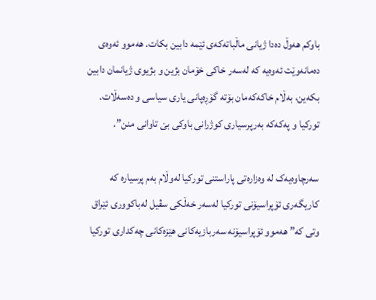باوکم هەوڵ دەدا ژیانی ماڵباتەکەی ئێمە دابین بکات. هەموو ئەوەی دەمانەوێت ئەوەیە کە لەسەر خاکی خۆمان بژین و بژیوی ژیانمان دابین بکەین، بەڵام خاکەکەمان بۆتە گۆڕەپانی یاری سیاسی و دەسەڵات. تورکیا و پەکەکە بەرپرسیاری کوژرانی باوکی بێ تاوانی منن”.

سەرچاوەیەک لە وەزارەتی پاراستنی تورکیا لەوڵام بەم پرسیارە کە کاریگەری ئۆپراسیۆنی تورکیا لەسەر خەڵکی سڤیل لەباکووری ئێراق وتی کە” هەموو ئۆپراسیۆنە سەربازیەکانی هێزەکانی چەکداری تورکیا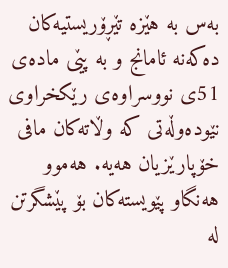بەس بە هێزە تێڕۆریستیەکان دەکەنە ئامانج و بە پێی مادەی 51ی نووسراوەی رێکخراوی نێودەوڵەتی کە وڵاتەکان مافی خۆپارێزیان هەیە. هەموو هەنگاو پێویستەکان بۆ پێشگرتن لە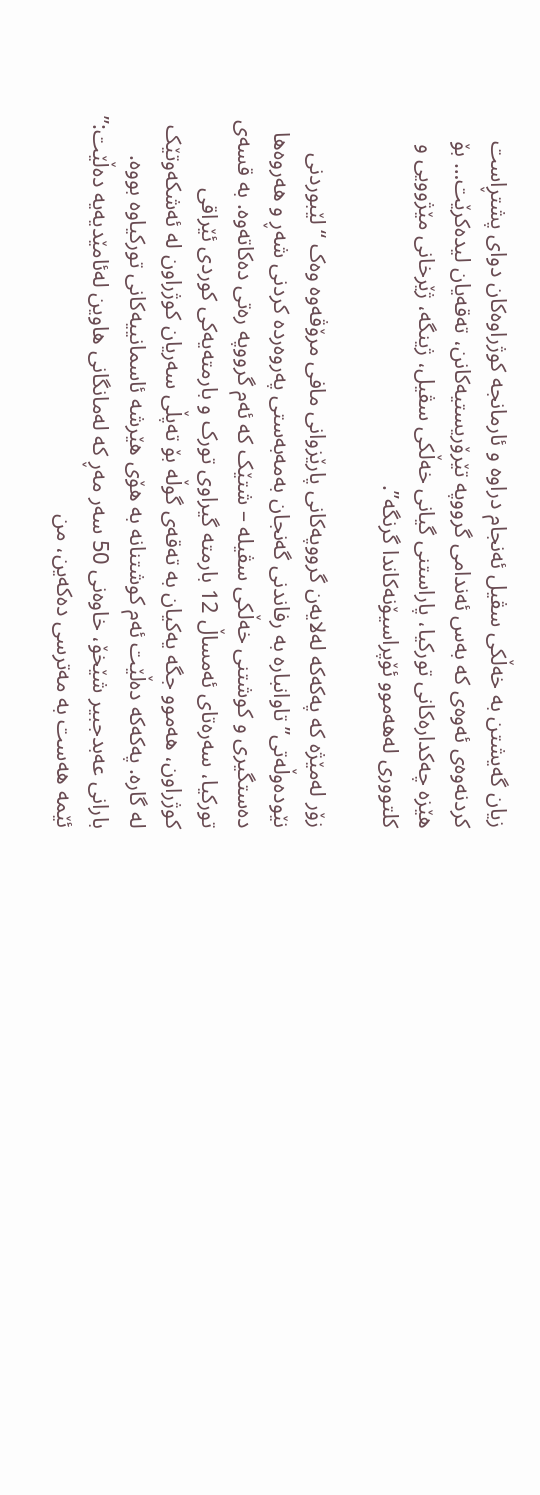زیان گەیشتن بە خەڵکی سڤیل ئەنجام دراوە و ئارمانجە کوژراوەکان دوای پشتڕاست کردنەوەی ئەوەی کە بەس ئەندامی گرووپە تێرۆریستیەکانن، تەقەیان لیدەکرێت… بۆ هێزە چەکدارەکانی تورکیا، پاراستنی گیانی خەڵکی سڤیل، ژینگە، ژێرخانی مێژوویی و کلتووری لەهەموو ئۆپراسیۆنەکاندا گرنگە”.

زۆر لەمێژە کە پەکەکە لەلایەن گرووپەکانی پارێزوانی مافی مرۆڤەوە وەک “لێبوردنی نێودەوڵەتی” تاوانبارە بە رفاندنی گەنجان بەمەبەستی پەروەردە کردنی شەڕ و هەروەها دەستگیری و کوشتنی خەڵکی سڤیلە – شتێک کە ئەم گرووپە رەتی دەکاتەوە. بە قسەی تورکیا، سەرەتای ئەمساڵ 12 بارمتە گیراوی تورک و بارمتەیەکی کوردی ئێراقی کوژراون، هەموو جگە یەکیان بە تەقەی گوڵە بۆ تەپڵی سەریان کوژراون لە ئەشکەوتێک لە گارە. پەکەکە دەڵێت ئەم کوشتنانە بە هۆی هێرشە ئاسمانییەکانی تورکیاوە بووە. بارانی عەبدجبیر شێخۆ، خاوەنی 50 سەر مەڕ کە لەمانگانی هاوین لەئامێدیەیە دەڵێت:” ئێمە هەست بە مەترسی دەکەین، من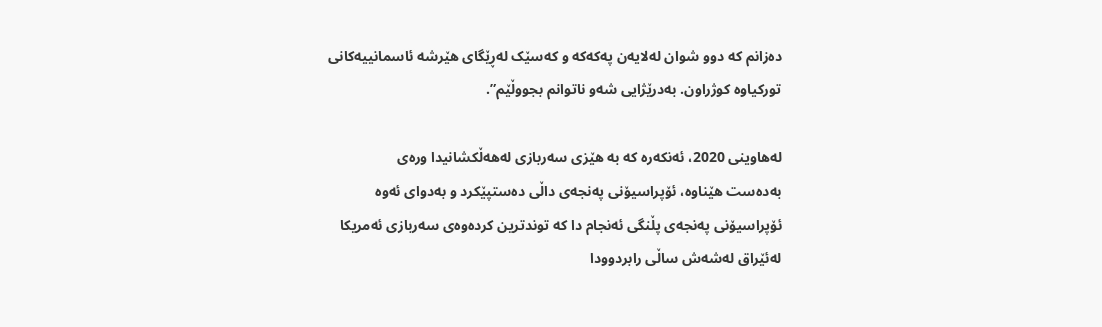دەزانم کە دوو شوان لەلایەن پەکەکە و کەسێک لەڕێگای هێرشە ئاسمانییەکانی تورکیاوە کوژراون. بەدرێژایی شەو ناتوانم بجووڵێم”.

لەهاوینی 2020، ئەنکەرە کە بە هێزی سەربازی لەهەڵکشانیدا ورەی بەدەست ‌هێناوە، ئۆپراسیۆنی پەنجەی داڵی دەستپێکرد و بەدوای ئەوە ئۆپراسیۆنی پەنجەی پڵنگی ئەنجام دا کە توندترین کردەوەی سەربازی ئەمریکا لەئێراق لەشەش ساڵی رابردوودا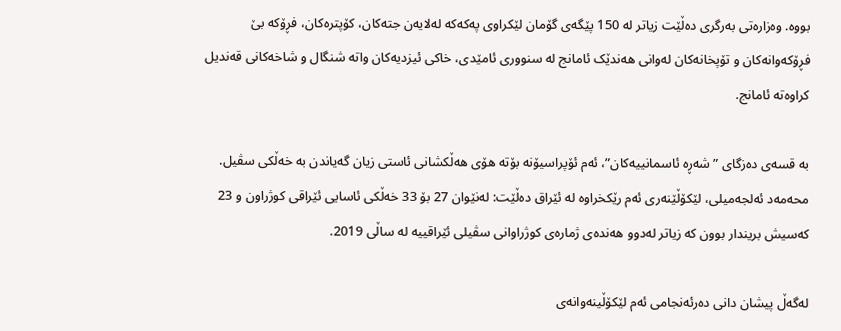بووە. وەزارەتی بەرگری دەڵێت زیاتر لە 150 پێگەی گۆمان لێکراوی پەکەکە لەلایەن جتەکان، کۆپترەکان، فڕۆکە بێ فڕۆکەوانەکان و تۆپخانەکان لەوانی هەندێک ئامانج لە سنووری ئامێدی، خاکی ئیزدیەکان واتە شنگال و شاخەکانی قەندیل کراوەتە ئامانج.

بە قسەی دەزگای ” شەڕە ئاسمانییەکان”، ئەم ئۆپراسیۆنە بۆتە هۆی هەڵکشانی ئاستی زیان گەیاندن بە خەڵکی سڤیل. محەمەد ئەلجەمیلی، لێکۆڵێنەری ئەم رێکخراوە لە ئێراق دەڵێت: لەنێوان 27 بۆ 33 خەڵکی ئاسایی ئێراقی کوژراون و 23 کەسیش بریندار بوون کە زیاتر لەدوو هەندەی ژمارەی کوژراوانی سڤیلی ئێراقییە لە ساڵی 2019.

لەگەڵ پیشان دانی دەرئەنجامی ئەم لێکۆڵینەوانەی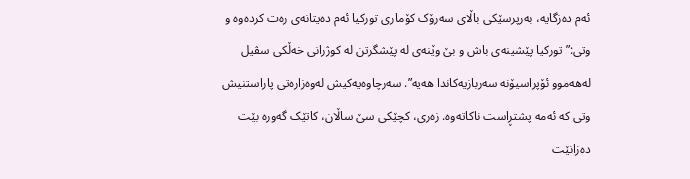ئەم دەزگایە، بەرپرسێکی باڵای سەرۆک کۆماری تورکیا ئەم دەیتانەی رەت کردەوە و وتی:” تورکیا پێشینەی باش و بێ وێنەی لە پێشگرتن لە کوژرانی خەڵکی سڤیل لەهەموو ئۆپراسیۆنە سەربازیەکاندا هەیە”. سەرچاوەیەکیش لەوەزارەتی پاراستنیش وتی کە ئەمە پشتڕاست ناکاتەوە. زەری، کچێکی سێ ساڵان، کاتێک گەورە بێت دەزانێت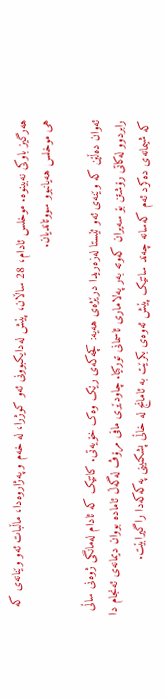هەرگیز باوکی نەبینوە. موخلس ئادام، 28 ساڵان، پێش لەدایکبوونی ئەو کوژرا، لە خەم و پەژاروەدا، ماڵبات ئەو وێنانەی کە هی موخلس هەیانبوو سووتاندیان.

ئەوان دەڵێن کە وێنەی ئەو ئێستا لەزەریدا درێژەی هەیە: کچەکەی رێک وەک خۆیەتی. کاتێک کە ئادام لەمانگی ژوەنی ساڵی رابردوو لەکاتی رۆشتن بۆ سەیران کەوتە بەر پەلاماری ئاسمانی تورکیا. چاودێری مافی مرۆڤ لەگەڵ ئامادە بووان دیمانەی ئەنجام دا کە شیمانەی دەکرد ئەم کەسانە چەند ساتێک پێش ئەوەی بکرێت بە ئامانج لە خاڵی پشکنینی پەکەکەدا راگیرابێت.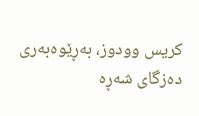کریس وودوز، بەڕێوەبەری دەزگای شەڕە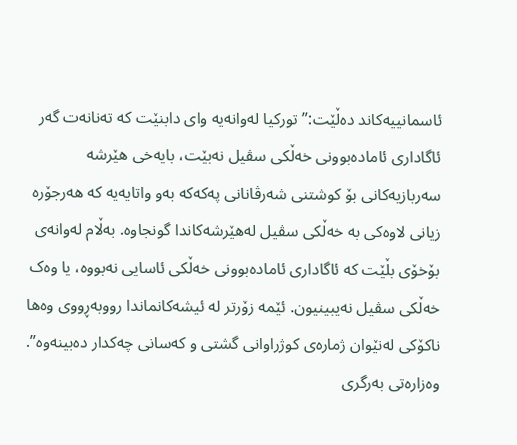ئاسمانییەکاند دەڵێت:” تورکیا لەوانەیە وای دابنێت کە تەنانەت گەر ئاگاداری ئامادەبوونی خەڵکی سڤیل نەبێت، بایەخی هێرشە سەربازیەکانی بۆ کوشتنی شەرڤانانی پەکەکە بەو واتایەیە کە هەرجۆرە زیانی لاوەکی بە خەڵکی سڤیل لەهێرشەکاندا گونجاوە. بەڵام لەوانەی بۆخۆی بڵێت کە ئاگاداری ئامادەبوونی خەڵکی ئاسایی نەبووە، یا وەک خەڵکی سڤیل نەیبینیون. ئێمە زۆرتر لە ئیشەکانماندا رووبەڕووی وەها ناکۆکی لەنێوان ژمارەی کوژراوانی گشتی و کەسانی چەکدار دەبینەوە”. وەزارەتی بەرگری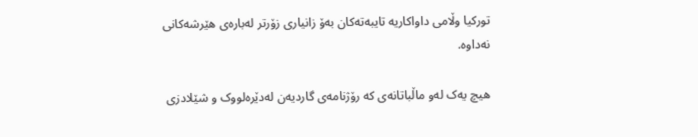تورکیا وڵامی داواکاریە تایبەتەکان بەۆ زانیاری زۆرتر لەبارەی هێرشەکانی نەداوە.

هیچ یەک لەو ماڵباتانەی کە رۆژنامەی گاردیەن لەدێرەلووک و شێلادزی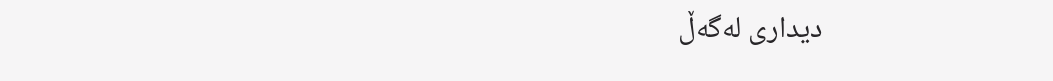دیداری لەگەڵ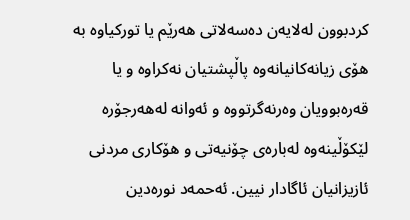کردبوون لەلایەن دەسەلاتی هەرێم یا تورکیاوە بە هۆی زیانەکانیانەوە پاڵپشتیان نەکراوە و یا قەرەبوویان وەرنەگرتووە و ئەوانە لەهەرجۆرە لێکۆڵینەوە لەبارەی چۆنیەتی و هۆکاری مردنی ئازیزانیان ئاگادار نیین. ئەحمەد نورەدین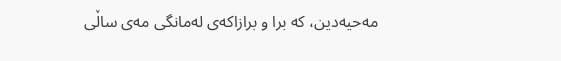مەحیەدین، کە برا و برازاکەی لەمانگی مەی ساڵی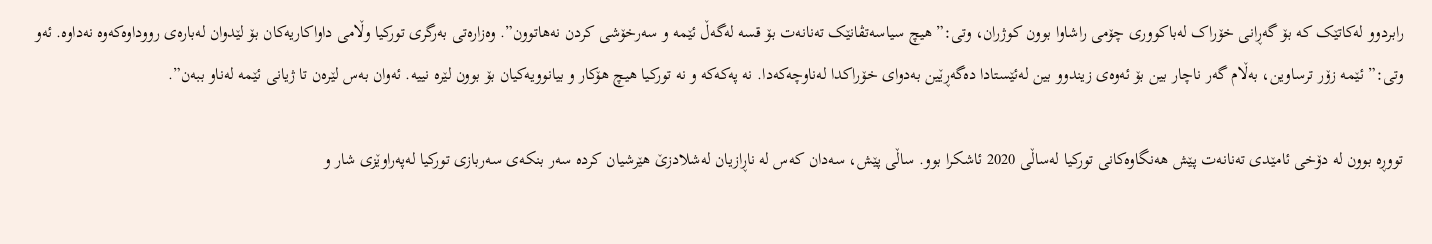رابردوو لەکاتێک کە بۆ گەڕانی خۆراک لەباکووری چۆمی راشاوا بوون کوژران، وتی:” هیچ سیاسەتڤانێک تەنانەت بۆ قسە لەگەڵ ئێمە و سەرخۆشی کردن نەهاتوون”. وەزارەتی بەرگری تورکیا وڵامی داواکاریەکان بۆ لێدوان لەبارەی رووداوەکەوە نەداوە. ئەو وتی:” ئێمە زۆر ترساوین، بەڵام گەر ناچار بین بۆ ئەوەی زیندوو بین لەئێستادا دەگەڕێین بەدوای خۆراکدا لەناوچەکەدا. نە پەکەکە و نە تورکیا هیچ هۆکار و بیانوویەکیان بۆ بوون لێرە نییە. ئەوان بەس لێرەن تا ژیانی ئێمە لەناو ببەن”.

تووڕە بوون لە دۆخی ئامێدی تەنانەت پێش هەنگاوەکانی تورکیا لەساڵی 2020 ئاشکرا بوو. ساڵی پێش، سەدان کەس لە ناڕازیان لەشلادزێ هێرشیان کردە سەر بنکەی سەربازی تورکیا لەپەراوێزی شار و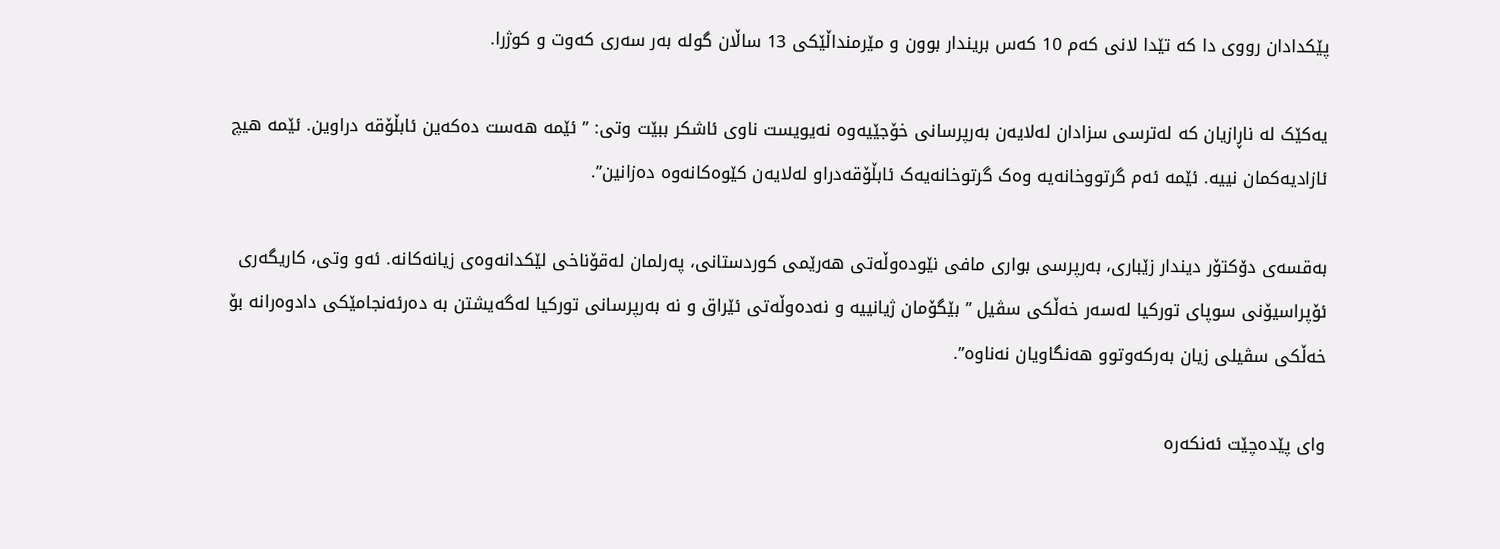پێکدادان رووی دا کە تێدا لانی کەم 10 کەس بریندار بوون و مێرمنداڵێکی 13 ساڵان گولە بەر سەری کەوت و کوژرا.

یەکێک لە ناڕازیان کە لەترسی سزادان لەلایەن بەرپرسانی خۆجێیەوە نەیویست ناوی ئاشکر ببێت وتی: ” ئێمە هەست دەکەین ئابڵۆقە دراوین. ئێمە هیچ ئازادیەکمان نییە. ئێمە ئەم گرتووخانەیە وەک گرتوخانەیەک ئابڵۆقەدراو لەلایەن کێوەکانەوە دەزانین”.

بەقسەی دۆکتۆر دیندار زێباری، بەرپرسی بواری مافی نێودەوڵەتی هەرێمی کوردستانی، پەرلمان لەقۆناخی لێکدانەوەی زیانەکانە. ئەو وتی، کاریگەری ئۆپراسیۆنی سوپای تورکیا لەسەر خەڵکی سڤیل ” بێگۆمان ژیانییە و نەدەوڵەتی ئێراق و نە بەرپرسانی تورکیا لەگەیشتن بە دەرئەنجامێکی دادوەرانە بۆ خەڵکی سڤیلی زیان بەرکەوتوو هەنگاویان نەناوە”.

وای پێدەچێت ئەنکەرە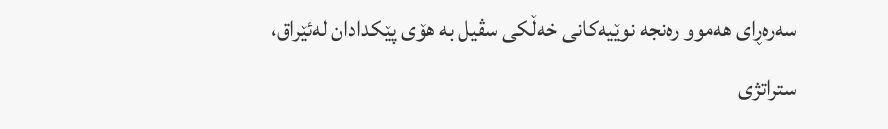سەرەڕای هەموو رەنجە نوێیەکانی خەڵکی سڤیل بە هۆی پێکدادان لەئێراق، ستراتژی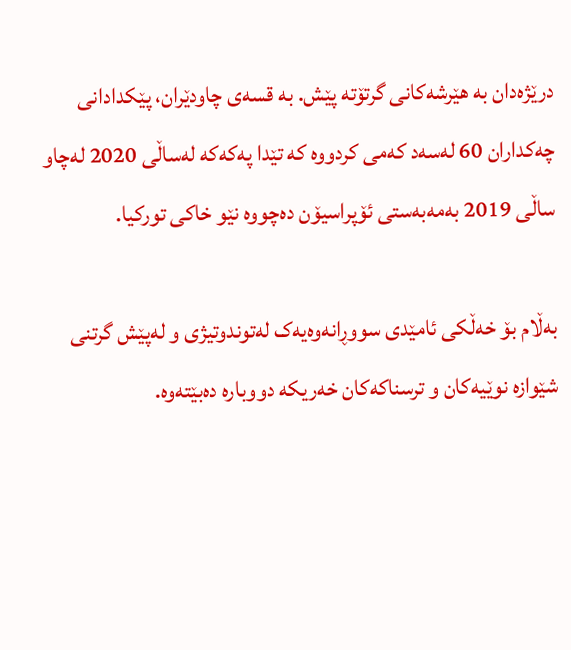درێژەدان بە هێرشەکانی گرتۆتە پێش. بە قسەی چاودێران، پێکدادانی چەکداران 60 لەسەد کەمی کردووە کە تێدا پەکەکە لەساڵی 2020 لەچاو ساڵی 2019 بەمەبەستی ئۆپراسیۆن دەچووە نێو خاکی تورکیا.

بەڵام بۆ خەڵکی ئامێدی سووڕانەوەیەک لەتوندوتیژی و لەپێش گرتنی شێوازە نوێیەکان و ترسناکەکان خەریکە دووبارە دەبێتەوە.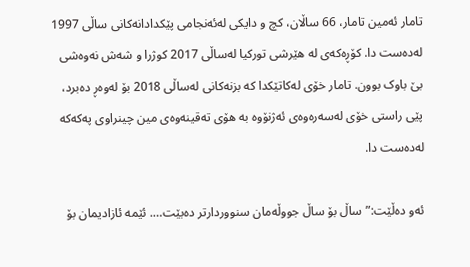تامار ئەمین تامار، 66 ساڵان، کچ و دایکی لەئەنجامی پێکدادانەکانی ساڵی 1997 لەدەست دا. کۆڕەکەی لە هێرشی تورکیا لەساڵی 2017 کوژرا و شەش نەوەشی بێ باوک بوون. تامار خۆی لەکاتێکدا کە بزنەکانی لەساڵی 2018 بۆ لەوەڕ دەبرد، پێی راستی خۆی لەسەرەوەی ئەژنۆوە بە هۆی تەقینەوەی مین چینراوی پەکەکە لەدەست دا.

ئەو دەڵێت:” ساڵ بۆ ساڵ جووڵەمان سنووردارتر دەبێت…. ئێمە ئازادیمان بۆ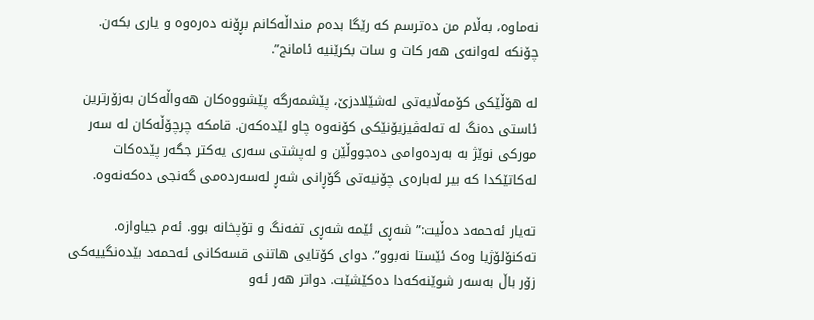نەماوە، بەڵام من دەترسم کە رێگا بدەم منداڵەکانم بڕۆنە دەرەوە و یاری بکەن. چۆنکە لەوانەی هەر کات و سات بکرێنیە ئامانج”.

لە هۆڵێکی کۆمەڵایەتی لەشێلادزێ، پێشمەرگە پێشووەکان هەواڵەکان بەزۆرترین ئاستی دەنگ لە تەلەڤیزیۆنێکی کۆنەوە چاو لێدەکەن. قامکە چرچۆڵەکان لە سەر مورکی نوێژ بە بەردەوامی دەجووڵێن و لەپشتی سەری یەکتر جگەر پێدەکات لەکاتێکدا کە بیر لەبارەی چۆنیەتی گۆڕانی شەڕ لەسەردەمی گەنجی دەکەنەوە.

تەیار ئەحمەد دەڵیت:” شەڕی ئێمە شەڕی تفەنگ و تۆپخانە بوو. ئەم جیاوازە. تەکنۆلۆژیا وەک ئێستا نەبوو”. دوای کۆتایی هاتنی قسەکانی ئەحمەد بێدەنگییەکی زۆر باڵ بەسەر شوێنەکەدا دەکێشێت. دواتر هەر ئەو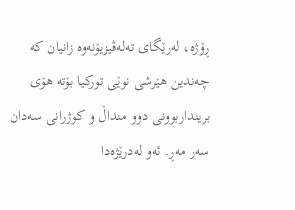ڕۆژە، لەرێگای تەلەڤیزیۆنەوە زانیان کە چەندین هێرشی نوێی تورکیا بۆتە هۆی برینداربوونی دوو منداڵ و کوژرانی سەدان سەر مەڕ. ئەو لەدرێژەدا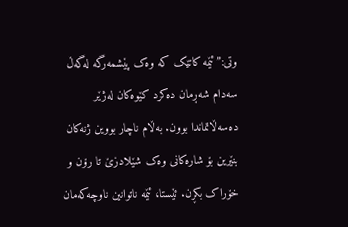وتی:” ئێمە کاتێک کە وەک پێشمەرگە لەگەڵ سەدام شەڕمان دەکرد کێوەکان لەژێر دەسەڵاتماندا بوون. بەڵام ناچار بووین ژنەکان بنێرین بۆ شارەکانی وەک شێلادزێ تا رۆن و خۆراک بکڕن. ئێستا، ئێمە ناتوانین ناوچەکەمان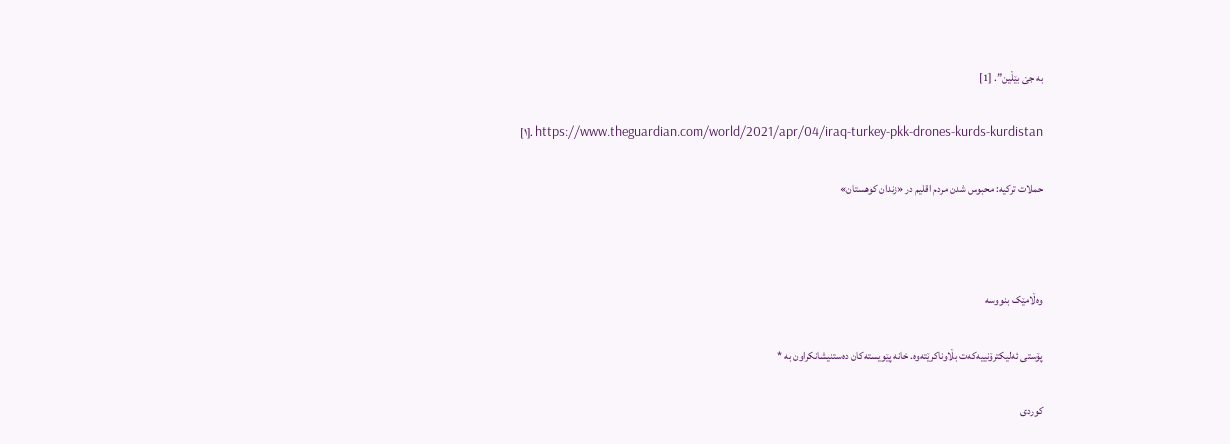بە جێ بێڵین”. [1]

[۱]. https://www.theguardian.com/world/2021/apr/04/iraq-turkey-pkk-drones-kurds-kurdistan

حملات ترکیه: محبوس شدن مردم اقلیم در «زندان کوهستان»



وەڵامێک بنووسە

پۆستی ئەلیکترۆنییەکەت بڵاوناکرێتەوە. خانە پێویستەکان دەستنیشانکراون بە *

کوردی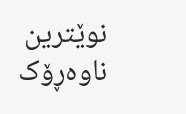نوێترین ناوەڕۆک